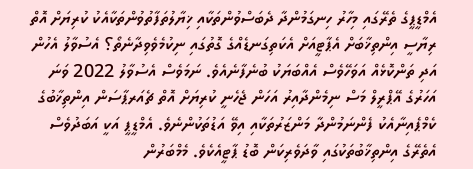އެމްޑީޕީގެ ތެރޭގައި މިހާރު ހިނގަމުންދާ ދެބަސްވުންތަކާއި ޚިޔާލުތަފާތުވުންތަކާއެކު ކުރިޔަށް އޮތް ރިޔާސީ އިންތިޚާބަށް އެޕާޓީއަށް އެކަތިގަނޑެއްގެ ގޮތުގައި ނިކުމެވެވިދާނެތޯ؟ އެސުވާލު އެހުން އަދި ތަންކޮޅެއް އަވަހޭވެސް އެއްބަޔަކު ބުނެފާނެއެވެ. ނަމަވެސް އެސުވާލު 2022 ވަނަ އަހަރުގެ އޭޕްރީލް މަސް ނިމެންދާއިރު އަހަން ޖެހެނީ ކުރިޔަށް އޮތް ޗެއަރޕާސަން އިންތިޚާބުގެ ކެމްޕެއިނާއެކު ފެންނަމުންދާ މަންޒަރުތަކާއި އިވޭ އަޑުތަކުންނެވެ. އެމްޑީޕީ އަކީ އަބަދުވެސް އެތެރޭގެ އިންތިޚާބުތަކުގައި ވާދަވެރިކަން ބޮޑު ޕާޓީއެކެވެ. މެމްބަރުން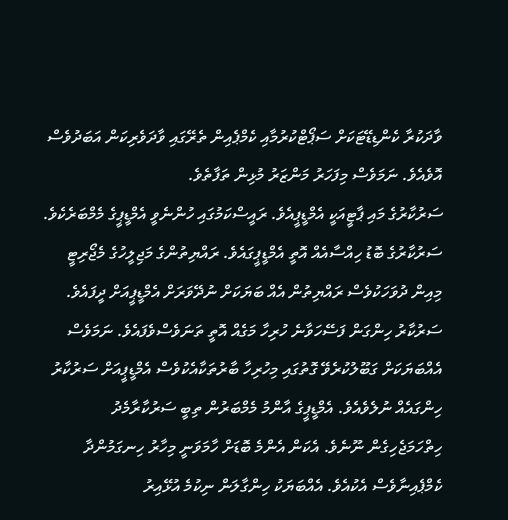ވާދަކުރާ ކެންޑިޑޭޓަކަށް ސަޕޯޓްކުރުމާއި ކެމްޕެއިން ތެރޭގައި ވާދަވެރިކަން އަބަދުވެސް އޮވެއެވެ. ނަމަވެސް މިފަހަރު މަންޒަރު މުޅިން ތަފާތެވެ.
ސަރުކާރުގެ މައި ޕާޓީއަކީ އެމްޑީޕީއެވެ. ރައީސްކަމުގައި ހުންނެވީ އެމްޑީޕީގެ މެމްބަރެކެވެ. ސަރުކާރުގެ ބޮޑު ހިއްސާއެއް އޮތީ އެމްޑީޕީގައެވެ. ރައްޔިތުންގެ މަޖިލީހުގެ މެޖޯރިޓީ މިއިން ދުވަހަކުވެސް ރައްޔިތުން އެއް ބަޔަކަށް ނުދޭވަރަށް އެމްޑީޕީއަށް ދީފައެވެ. ސަރުކާރު ހިންގަން ފަސޭހަވާނެ ހުރިހާ މަގެއް އޮތީ ތަނަވެސްވެފައެވެ. ނަމަވެސް އެއްބަޔަކަށް ގަބޫލުކުރެވޭ ގޮތުގައި މިހުރިހާ ބާރުތަކާއެކުވެސް އެމްޑީޕީއަށް ސަރުކާރު ހިންގައެއް ނުލެވެއެވެ. އެމްޑީޕީގެ އާންމު މެމްބަރުން ތިބީ ސަރުކާރާމެދު ހިތްހަމަޖެހިގެން ނޫނެވެ. އެކަން އެންމެ ބޮޑަށް ހާމަވަނީ މިހާރު ހިނގަމުންދާ ކެމްޕެއިނާވެސް އެކުއެވެ. އެއްބަޔަކު ހިންގާލަން ނިކުމެ އުޅޭއިރު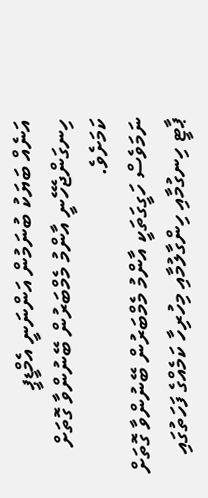އަނެއް ބަޔަކު ބުނަމުން އަންނަނީ އެމްޑީޕީ ހިނގަންޖެހޭނީ އާންމު މެމްބަރުން ބޭނުންވާ ގޮތަށް ކަމަށެވެ.
ނަމަވެސް ހަގީގަތަކީ އާންމު މެމްބަރުން ބޭނުންވާ ގޮތަށް ޕާޓީ ހިނގުމާއި ހިންގާލުމާއި މިހުރިހާ ކަމެއްގެ ފަހަތުގައި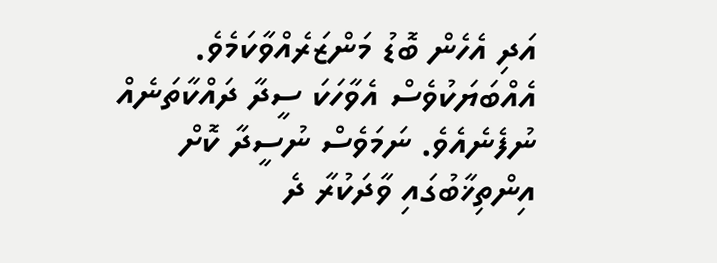އަދި އެހެން ބޮޑު މަންޒަރެއްވާކަމެވެ. އެއްބަޔަކުވެސް އެވާހަކަ ސީދާ ދައްކާތަނެއް ނުފެނެއެވެ. ނަމަވެސް ނުސީދާ ކޮށް އިންތިޚާބުގައި ވާދަކުރާ ދެ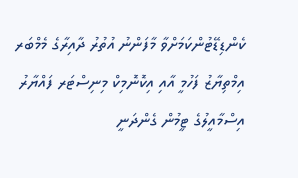ކެންޑިޑޭޓުންކަމަށްވާ މާފަންނު އުތުރު ދާއިރާގެ މެމްބަރ އިމްތިޔާޒު ފަހުމީ އާއި އިކޮނޮމިކް މިނިސްޓަރ ފައްޔާރު އިސްމާއީލުގެ ޓީމުން ގެންދަނީ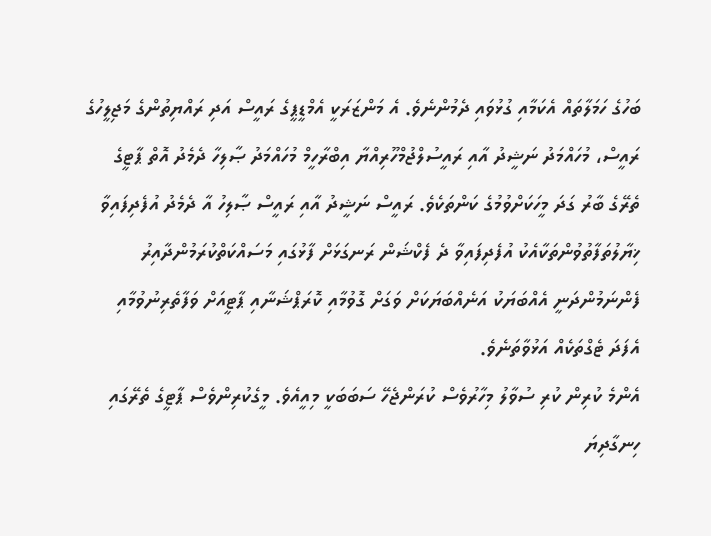ބަހުގެ ހަމަލާތައް އެކަމާއި ގުޅުވައި ދެމުންނެވެ. އެ މަންޒަރަކީ އެމްޑީޕީގެ ރައީސް އަދި ރައްޔިތުންގެ މަޖިލީހުގެ ރައީސް، މުހައްމަދު ނަޝީދު އާއި ރައީސުލްޖުމްހޫރިއްޔާ އިބްރާހީމް މުހައްމަދު ޞާލިހާ ދެމެދު އޮތް ޕާޓީގެ ތެރޭގެ ބާރު ގަދަ މީހަކަށްވުމުގެ ކަންތަކެވެ. ރައީސް ނަޝީދު އާއި ރައީސް ޞާލިހު އާ ދެމެދު އުފެދިފައިވާ ޚިޔާލުތަފާތުވުންތަކާއެކު އުފެދިފައިވާ ދެ ފެކްޝަން ރަނގަޅަށް ފާޅުގައި މަސައްކަތްކުރަމުންދާއިރު ފެންނަމުންދަނީ އެއްބަޔަކު އަނެއްބަޔަކަށް ވަގަށް ގޮވުމާއި ކޮރަޕްޝަނާއި ޕާޓީއަށް ވަފާތެރިނުވުމާއި އެފަދަ ޓެގްތަކެއް އަޅުވާތަނެވެ.
އެންމެ ކުރިން ކުރި ސުވާލު މިހާރުވެސް ކުރަންޖެހޭ ސަބަބަކީ މިއީއެވެ. މީގެކުރިންވެސް ޕާޓީގެ ތެރޭގައި ހިނގާދިޔަ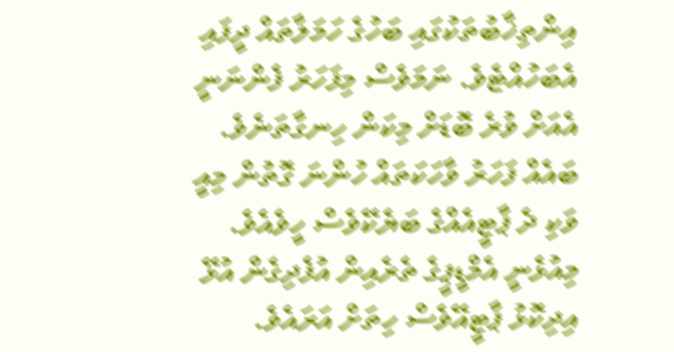އިންތިޚާބުތަކުގައި ބަހުގެ ހަމަލާތައް ދީފައި އެބަހުއްޓެވެ. ނަމަވެސް މިފަހަރު ފެންނަނީ އެއަށް ވުރެ ބޮޑަށް މިކަން ހިނގާތަނެވެ. ބައެއް ފަހަރު ވާހަކަތައް ހުންނަ ގޮތުން މިއީ ވަކި ދެ ޕާޓީއެއްގެ ބަޔެކޭވެސް ހީވެއެވެ. މިއުޅެނީ އެމްޑީޕީގެ ތެރެއިން އުފެދިގެން އުޅޭ އިދިކޮޅު ޕާޓީއޭވެސް ހިތަށް އަރައެވެ.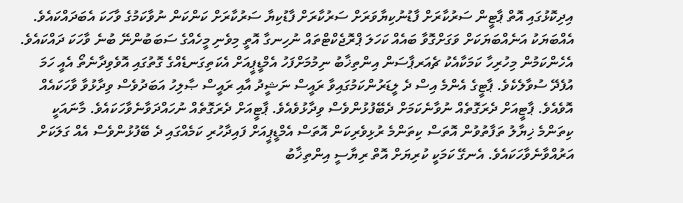އިދިކޮޅުގައި އޮތް ޕާޓީން ސަރުކާރަށް ފާޑުނުކިޔާވަރަށް ސަރުކާރަށް ފާޑުކިޔާ ސަރުކާރަށް ކަންކަން ނުވާކަމުގެ ވާހަކަ އެބަދައްކައެވެ. އެއްބަޔަކު އަނެއްބަޔަކަށް ވަގަށްގޮވާ ބައެއް ކަހަލަ ޕްރޮޖެކްޓްތައް ނުހިނގާ އޮތީ މިވެނި މީހެއްގެ ސަބަބުންނޭ ބުނެ ވާހަކަ ދައްކައެވެ.
އެހެންކަމުން މިހުރިހާ ކަމަކާއެކު ޗެއަރޕާސަން އިންތިޚާބު ނިމުމަށްފަހު އެމްޑީޕީއަށް އެކަތިގަނޑެއްގެ ގޮތުގައި އޮވެވިދާނެތޯ އެއީ ހަމަ އުފެދޭ ސުވާލެކެވެ. ޕާޓީގެ އެންމެ އިސް ދެ ލީޑަރުންކަމުގައިވާ ރައީސް ނަޝީދު އާއި ރައީސް ޞާލިހު އަބަދުވެސް ވިދާޅުވާ ވާހަކައެއް އޮވެއެވެ. ޕާޓީއަށް ދެރަގޮތެއް ނުވާނެކަމަށް ދެބޭފުޅުންވެސް ވިދާޅުވެއެވެ. ޕާޓީއަށް ދެރަގޮތެއް ނުހައްދަވާނެވާހަކައެވެ. މާނައަކީ ކިތަންމެ ޚިޔާލު ތަފާތުވުން އޮތަސް ކިތަންމެ ރުޅިވެރިކަން އޮތަސް އެމްޑީޕީއަށް ފައިދާހުރި ކަމެއްގައި ދެ ބޭފުޅުންވެސް އެއް ގަލަކަށް އަރުއްވާނެވާހަކައެވެ. އެނގޭ ކަމަކީ ކުރިޔަށް އޮތް ރިޔާސީ އިންތިޚާބު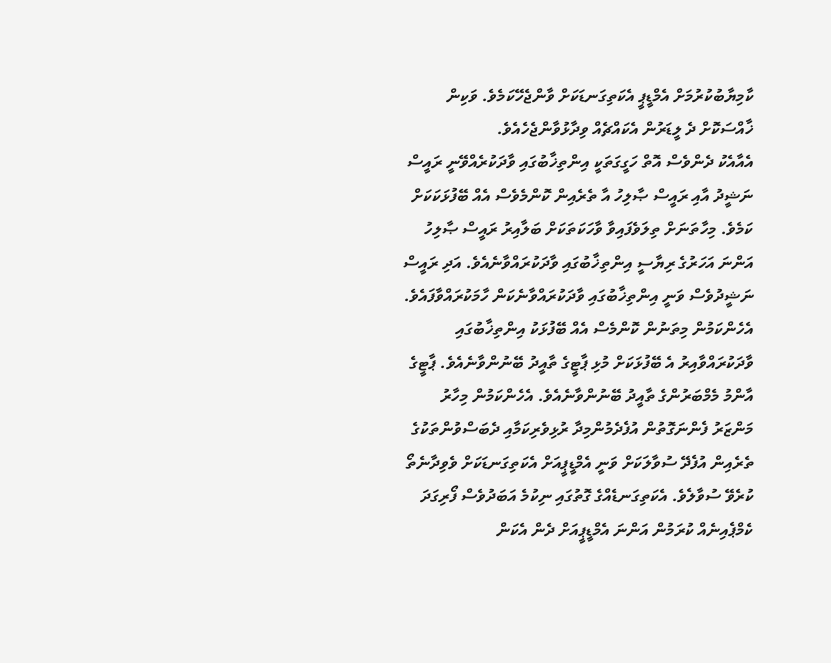ކާމިޔާބުކުރުމަށް އެމްޑީޕީ އެކަތިގަނޑަކަށް ވާންޖެހޭކަމެވެ. ވަކިން ޚާއްސަކޮށް ދެ ލީޑަރުން އެކައްޗެއް ވިދާޅުވާންޖެހެއެވެ.
އެއާއެކު ދެންވެސް އޮތް ހަގީގަތަކީ އިންތިޚާބުގައި ވާދަކުރެއްވޭނީ ރައީސް ނަޝީދު އާއި ރައީސް ޞާލިހު އާ ތެރެއިން ކޮންމެވެސް އެއް ބޭފުޅަކަކަށް ކަމެވެ. މިހާތަނަށް ތިލަވެފައިވާ ވާހަކަތަކަށް ބަލާއިރު ރައީސް ޞާލިހު އަންނަ އަހަރުގެ ރިޔާސީ އިންތިޚާބުގައި ވާދަކުރައްވާނެއެވެ. އަދި ރައީސް ނަޝީދުވެސް ވަނީ އިންތިޚާބުގައި ވާދަކުރައްވާނެކަން ހާމަކުރައްވާފައެވެ. އެހެންކަމުން މިތަނުން ކޮންމެސް އެއް ބޭފުޅަކު އިންތިޚާބުގައި ވާދަކުރައްވާއިރު އެ ބޭފުޅަކަށް މުޅި ޕާޓީގެ ތާއީދު ބޭނުންވާނެއެވެ. ޕާޓީގެ އާންމު މެމްބަރުންގެ ތާއީދު ބޭނުންވާނެއެވެ. އެހެންކަމުން މިހާރު މަންޒަރު ފެންނަގޮތުން އުފެދެމުންމިދާ ރުޅިވެރިކަމާއި ދެބަސްވުންތަކުގެ ތެރެއިން އުފެދޭ ސުވާލަކަށް ވަނީ އެމްޑީޕީއަށް އެކަތިގަނޑަކަށް ވެވިދާނެތޯ ކުރެވޭ ސުވާލެވެ. އެކަތިގަނޑެއްގެ ގޮތުގައި ނިކުމެ އަބަދުވެސް ފޯރިގަދަ ކެމްޕެއިނެއް ކުރަމުން އަންނަ އެމްޑީޕީއަށް ދެން އެކަން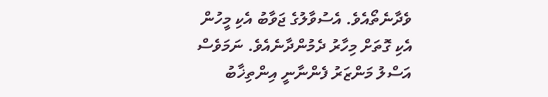ވެދާނެތޯއެވެ. އެސުވާލުގެ ޖަވާބު އެކި މީހުން އެކި ގޮތަށް މިހާރު ދެމުންދާނެއެވެ. ނަމަވެސް އަސްލު މަންޒަރު ފެންނާނީ އިންތިޚާބު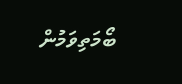ބޯމަތިވަމުން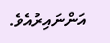އަންނައިރުއެވެ.